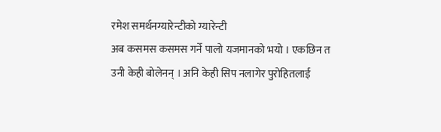रमेश समर्थनग्यारेन्टीको ग्यारेन्टी
अब कसमस कसमस गर्ने पालो यजमानको भयो । एकछिन त उनी केही बोलेनन् । अनि केही सिप नलागेर पुरोहितलाई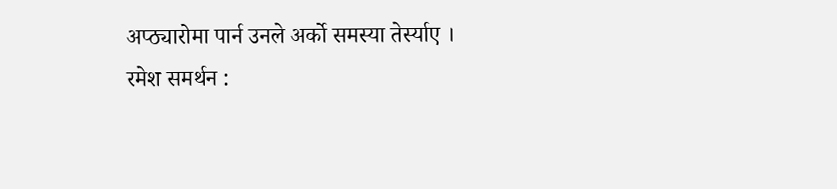अप्ठ्यारोमा पार्न उनले अर्को समस्या तेर्स्याए ।
रमेश समर्थन :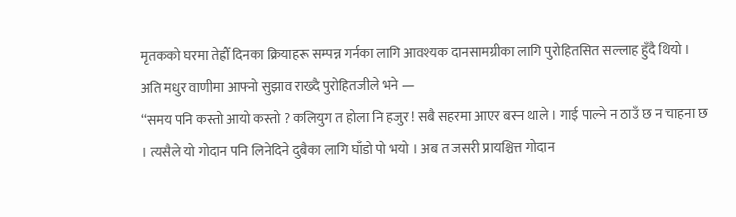मृतकको घरमा तेह्रौँ दिनका क्रियाहरू सम्पन्न गर्नका लागि आवश्यक दानसामग्रीका लागि पुरोहितसित सल्लाह हुँदै थियो । अति मधुर वाणीमा आफ्नो सुझाव राख्दै पुरोहितजीले भने —
‘‘समय पनि कस्तो आयो कस्तो ? कलियुग त होला नि हजुर ! सबै सहरमा आएर बस्न थाले । गाई पाल्ने न ठाउँ छ न चाहना छ । त्यसैले यो गोदान पनि लिनेदिने दुबैका लागि घाँडो पो भयो । अब त जसरी प्रायश्चित्त गोदान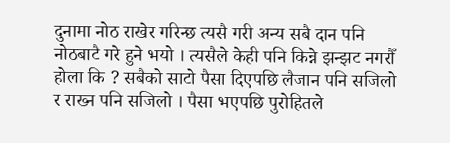दुनामा नोठ राखेर गरिन्छ त्यसै गरी अन्य सबै दान पनि नोठबाटै गरे हुने भयो । त्यसैले केही पनि किन्ने झन्झट नगरौँ होला कि ? सबैको साटो पैसा दिएपछि लैजान पनि सजिलो र राख्न पनि सजिलो । पैसा भएपछि पुरोहितले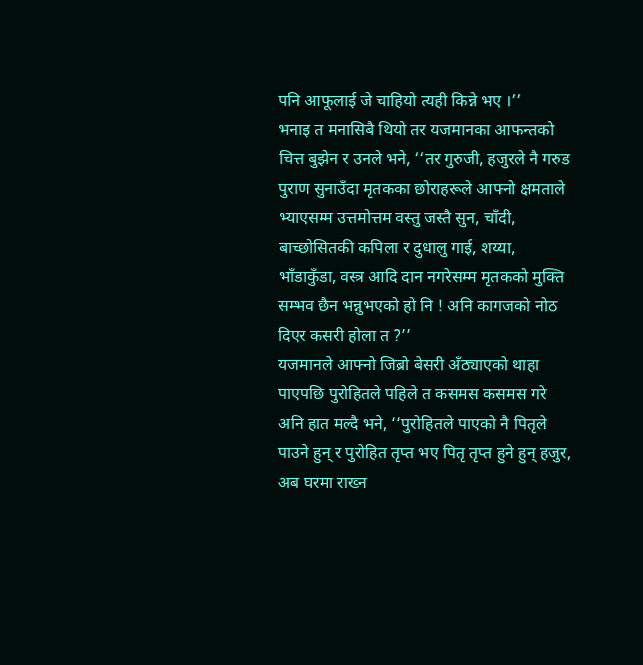पनि आफूलाई जे चाहियो त्यही किन्ने भए ।’’
भनाइ त मनासिबै थियो तर यजमानका आफन्तको चित्त बुझेन र उनले भने, ‘‘तर गुरुजी, हजुरले नै गरुड पुराण सुनाउँदा मृतकका छोराहरूले आफ्नो क्षमताले भ्याएसम्म उत्तमोत्तम वस्तु जस्तै सुन, चाँदी, बाच्छोसितकी कपिला र दुधालु गाई, शय्या, भाँडाकुँडा, वस्त्र आदि दान नगरेसम्म मृतकको मुक्ति सम्भव छैन भन्नुभएको हो नि ! अनि कागजको नोठ दिएर कसरी होला त ?’’
यजमानले आफ्नो जिब्रो बेसरी अँठ्याएको थाहा पाएपछि पुरोहितले पहिले त कसमस कसमस गरे अनि हात मल्दै भने, ‘‘पुरोहितले पाएको नै पितृले पाउने हुन् र पुरोहित तृप्त भए पितृ तृप्त हुने हुन् हजुर, अब घरमा राख्न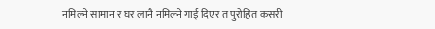नमिल्ने सामान र घर लानै नमिल्ने गाई दिएर त पुरोहित कसरी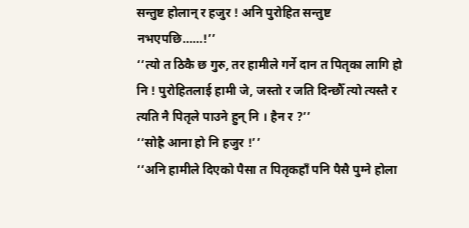सन्तुष्ट होलान् र हजुर ! अनि पुरोहित सन्तुष्ट नभएपछि……!’’
‘‘त्यो त ठिकै छ गुरु, तर हामीले गर्ने दान त पितृका लागि हो नि ! पुरोहितलाई हामी जे, जस्तो र जति दिन्छौँ त्यो त्यस्तै र त्यति नै पितृले पाउने हुन् नि । हैन र ?’’
‘‘सोह्रै आना हो नि हजुर !’’
‘‘अनि हामीले दिएको पैसा त पितृकहाँ पनि पैसै पुग्ने होला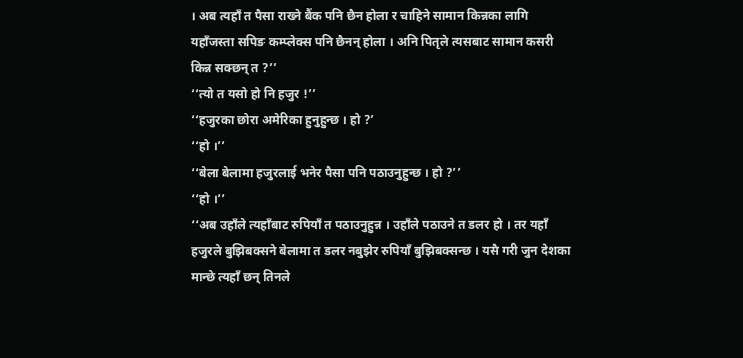। अब त्यहाँ त पैसा राख्ने बैंक पनि छैन होला र चाहिने सामान किन्नका लागि यहाँजस्ता सपिङ कम्प्लेक्स पनि छैनन् होला । अनि पितृले त्यसबाट सामान कसरी किन्न सक्छन् त ?’’
‘‘त्यो त यसो हो नि हजुर !’’
‘‘हजुरका छोरा अमेरिका हुनुहुन्छ । हो ?’
‘‘हो ।’’
‘‘बेला बेलामा हजुरलाई भनेर पैसा पनि पठाउनुहुन्छ । हो ?’’
‘‘हो ।’’
‘‘अब उहाँले त्यहाँबाट रुपियाँ त पठाउनुहुन्न । उहाँले पठाउने त डलर हो । तर यहाँ हजुरले बुझिबक्सने बेलामा त डलर नबुझेर रुपियाँ बुझिबक्सन्छ । यसै गरी जुन देशका मान्छे त्यहाँ छन् तिनले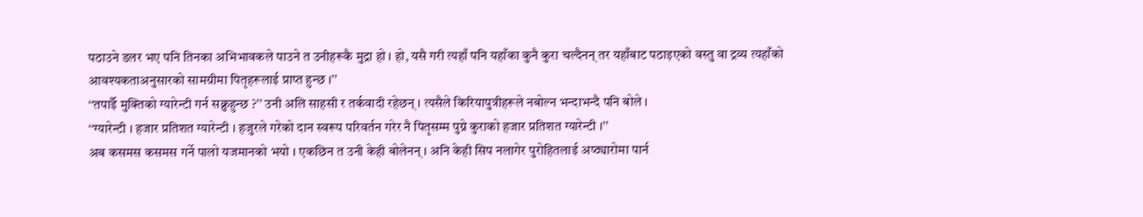पठाउने डलर भए पनि तिनका अभिभावकले पाउने त उनीहरूकै मुद्रा हो । हो, यसै गरी त्यहाँ पनि यहाँका कुनै कुरा चल्दैनन् तर यहाँबाट पठाइएको वस्तु वा द्रव्य त्यहाँको आवश्यकताअनुसारको सामग्रीमा पितृहरूलाई प्राप्त हुन्छ ।’’
‘‘तपाईँ मुक्तिको ग्यारेन्टी गर्न सक्नुहुन्छ ?’’ उनी अलि साहसी र तर्कवादी रहेछन् । त्यसैले किरियापुत्रीहरूले नबोल्न भन्दाभन्दै पनि बोले ।
‘‘ग्यारेन्टी । हजार प्रतिशत ग्यारेन्टी । हजुरले गरेको दान स्वरूप परिवर्तन गरेर नै पितृसम्म पुग्ने कुराको हजार प्रतिशत ग्यारेन्टी ।’’
अब कसमस कसमस गर्ने पालो यजमानको भयो । एकछिन त उनी केही बोलेनन् । अनि केही सिप नलागेर पुरोहितलाई अप्ठ्यारोमा पार्न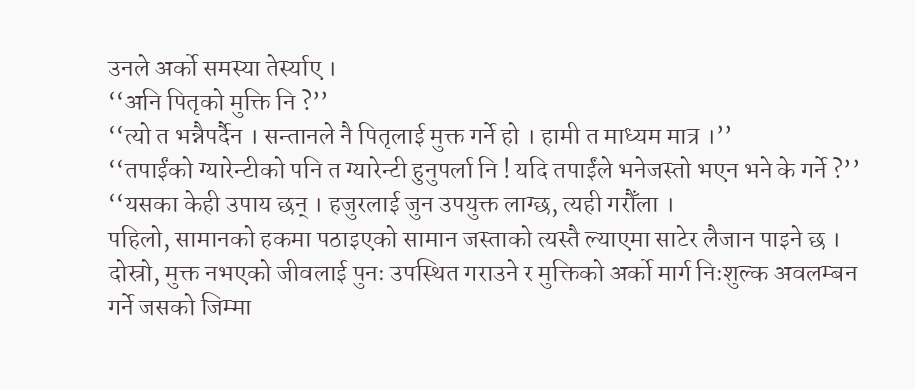उनले अर्को समस्या तेर्स्याए ।
‘‘अनि पितृको मुक्ति नि ?’’
‘‘त्यो त भन्नैपर्दैन । सन्तानले नै पितृलाई मुक्त गर्ने हो । हामी त माध्यम मात्र ।’’
‘‘तपाईंको ग्यारेन्टीको पनि त ग्यारेन्टी हुनुपर्ला नि ! यदि तपाईंले भनेजस्तो भएन भने के गर्ने ?’’
‘‘यसका केही उपाय छन् । हजुरलाई जुन उपयुक्त लाग्छ, त्यही गरौँला ।
पहिलो, सामानको हकमा पठाइएको सामान जस्ताको त्यस्तै ल्याएमा साटेर लैजान पाइने छ ।
दोस्रो, मुक्त नभएको जीवलाई पुनः उपस्थित गराउने र मुक्तिको अर्को मार्ग निःशुल्क अवलम्बन गर्ने जसको जिम्मा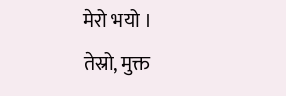मेरो भयो ।
तेस्रो, मुक्त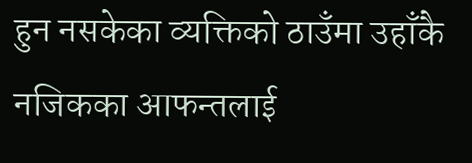हुन नसकेका व्यक्तिको ठाउँमा उहाँकै नजिकका आफन्तलाई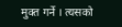मुक्त गर्ने । त्यसको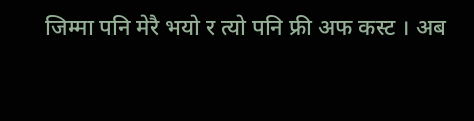जिम्मा पनि मेरै भयो र त्यो पनि फ्री अफ कस्ट । अब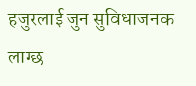हजुरलाई जुन सुविधाजनक लाग्छ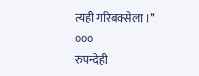त्यही गरिबक्सेला ।’’
०००
रुपन्देही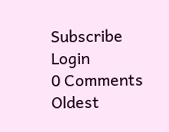Subscribe
Login
0 Comments
Oldest